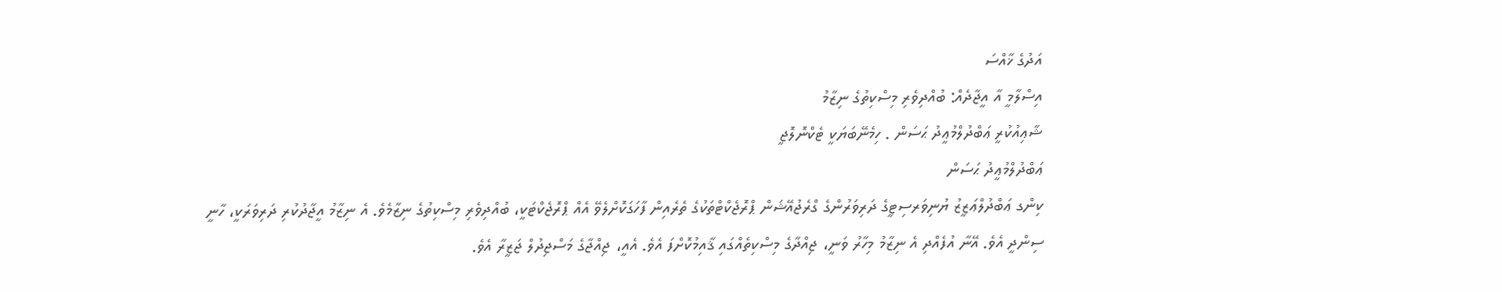އަދުގެ ޚާއްސަ
އިސްލާމީ އާ އީޖާދެއް: ބުއްދިވެރި މިސްކިތުގެ ނިޒާމު
ޝާޢިއުކުރީ ޢަބްދުލްމުޢީދު ޙަސަން . ހިމެނޭބަޔަކީ ޓެކްނޮލޮޖީ
ޢަބްދުލްމުޢީދު ޙަސަން
ކިންގ ޢަބްދުލްޢަޒީޒު ޔުނިވަރސިޓީގެ ދަރިވަރުންގެ ގްރެޖުއޭޝަން ޕްރޮޖެކްޓްތަކުގެ ތެރެއިން ފާހަގަކޮށްލެވޭ އެއް ޕްރޮޖެކްޓަކީ، ބުއްދިވެރި މިސްކިތުގެ ނިޒާމެވެ. އެ ނިޒާމު އީޖާދުކުރި ދަރިވަރަކީ، ހާނީ ސިންދީ އެވެ. އޭނާ އުފެއްދި އެ ނިޒާމު މިހާރު ވަނީ، ޖިއްދާގެ މިސްކިތެއްގައި ޤާއިމުކޮށްފަ އެވެ. އެއީ، ޖިއްޖާގެ މަސްޖިދުލް ޖަޒީރާ އެވެ.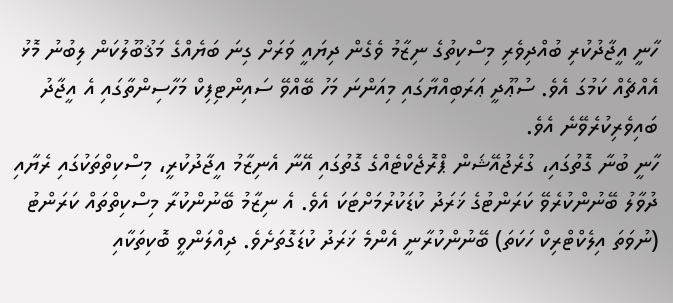ހާނީ އީޖާދުކުރި ބުއްދިވެރި މިސްކިތުގެ ނިޒާމު ވެގެން ދިޔައީ ވަރަށް ގިނަ ބަޔެއްގެ މަޤުބޫލުކަން ލިބުނު މޮޅު އެއްޗެއް ކަމުގަ އެވެ. ސުޢޫދީ ޢަރަބިއްޔާގައި މިއަންނަ މަހު ބޭއްވޭ ސައިންޓިފިކް މަހާސިންތާގައި އެ އީޖާދު ބައިވެރިކުރެވޭނެ އެވެ.
ހާނީ ބުނާ ގޮތުގައި، ގުރެޖުއޭޝަން ޕްރޮޖެކްޓެއްގެ ގޮތުގައި އޭނާ އެނިޒާމު އީޖާދުކުރީ، މިސްކިތްތަކުގައި ރެޔާއި ދުވާލު ބޭނުންކުރެވޭ ކަރަންޓުގެ ޚަރަދު ކުޑަކުރުމަށްޓަކަ އެވެ. އެ ނިޒާމު ބޭނުންކުރާ މިސްކިތްތައް ކަރަންޓު (ނުވަތަ އިލެކްޓްރިކް ހަކަތަ) ބޭނުންކުރާނީ އެންމެ ޚަރަދު ކުޑަގޮތަށެވެ. ދިއްލަންވީ ބޮކިތަކާއި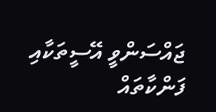ޖައްސަންވީ އޭސީތަކާއި ފަންކާތައް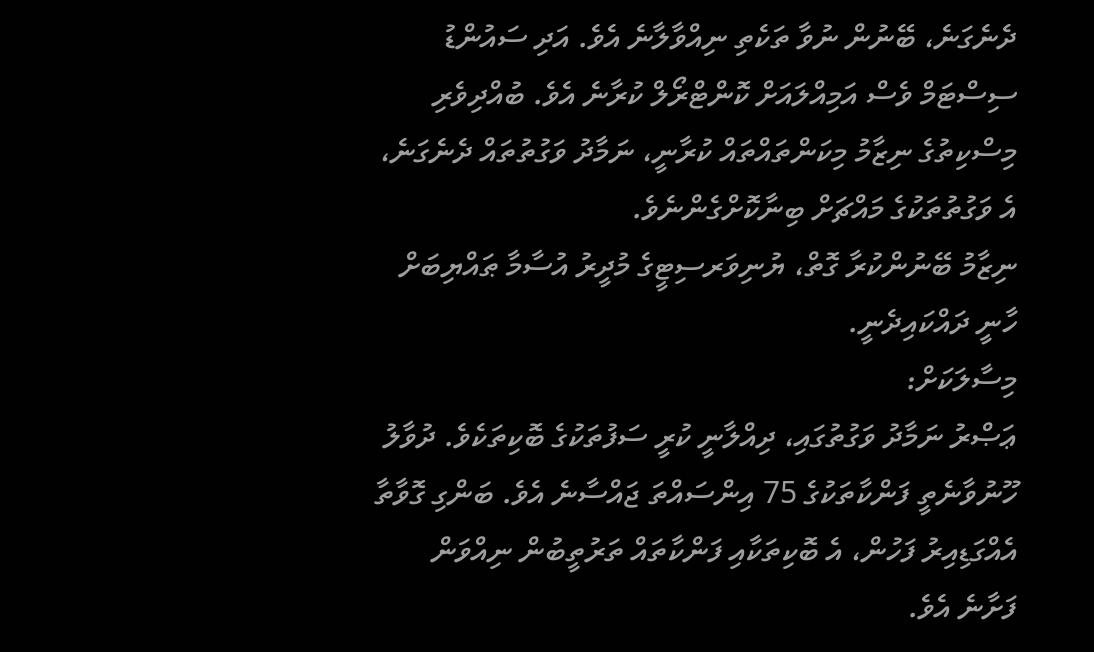ދެނެގަނެ، ބޭނުން ނުވާ ތަކެތި ނިއްވާލާނެ އެވެ. އަދި ސައުންޑު ސިސްޓަމް ވެސް އަމިއްލައަށް ކޮންޓްރޯލް ކުރާނެ އެވެ. ބުއްދިވެރި މިސްކިތުގެ ނިޒާމު މިކަންތައްތައް ކުރާނީ، ނަމާދު ވަގުތުތައް ދެނެގަނެ، އެ ވަގުތުތަކުގެ މައްޗަށް ބިނާކޮށްގެންނެވެ.
ނިޒާމު ބޭނުންކުރާ ގޮތް، ޔުނިވަރސިޓީގެ މުދީރު އުސާމާ ޠައްޔިބަށް ހާނީ ދައްކައިދެނީ.
މިސާލަކަށް:
ޢަޞްރު ނަމާދު ވަގުތުގައި، ދިއްލާނީ ކުރީ ސަފުތަކުގެ ބޮކިތަކެވެ. ދުވާލު ހޫނުވާނެތީ ފަންކާތަކުގެ 75 އިންސައްތަ ޖައްސާނެ އެވެ. ބަންގި ގޮވާތާ އެއްގަޑިއިރު ފަހުން، އެ ބޮކިތަކާއި ފަންކާތައް ތަރުތީބުން ނިއްވަން ފަށާނެ އެވެ.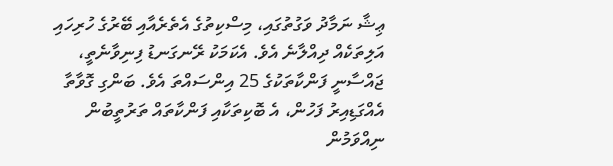ޢިޝާ ނަމާދު ވަގުތުގައި، މިސްކިތުގެ އެތެރެއާއި ބޭރުގެ ހުރިހައި އަލިތަކެއް ދިއްލާނެ އެވެ. އެކަމަކު ރޭނގަނޑު ފިނިވާނެތީ، ޖައްސާނީ ފަންކާތަކުގެ 25 އިންސައްތަ އެވެ. ބަންގި ގޮވާތާ އެއްގަޑިއިރު ފަހުން، އެ ބޮކިތަކާއި ފަންކާތައް ތަރުތީބުން ނިއްވަމުން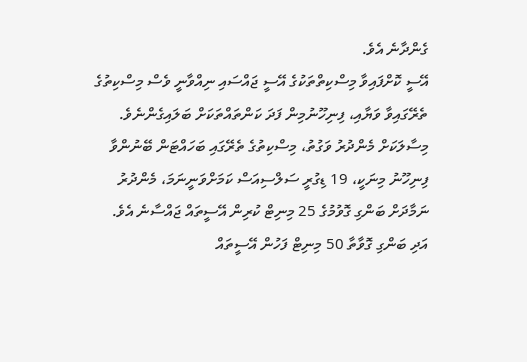ގެންދާނެ އެވެ.
އޭސީ ކޮށްފައިވާ މިސްކިތްތަކުގެ އޭސީ ޖައްސައި ނިއްވާނީ ވެސް މިސްކިތުގެ ތެރޭގައިވާ ވަޔާއި، ފިނިހޫނުމިން ފަދަ ކަންތައްތަކަށް ބަލައިގެންނެވެ.
މިސާލަކަށް މެންދުރު ވަގުތު، މިސްކިތުގެ ތެރޭގައި ބަހައްޓަން ބޭނުންވާ ފިނިހޫނު މިނަކީ، 19 ޑިގުރީ ސަލްސިއަސް ކަމަށްވަނީނަމަ، މެންދުރު ނަމާދަށް ބަންގި ގޮވުމުގެ 25 މިނިޓް ކުރިން އޭސީތައް ޖައްސާނެ އެވެ. އަދި ބަންގި ގޮވާތާ 50 މިނިޓް ފަހުން އޭސީތައް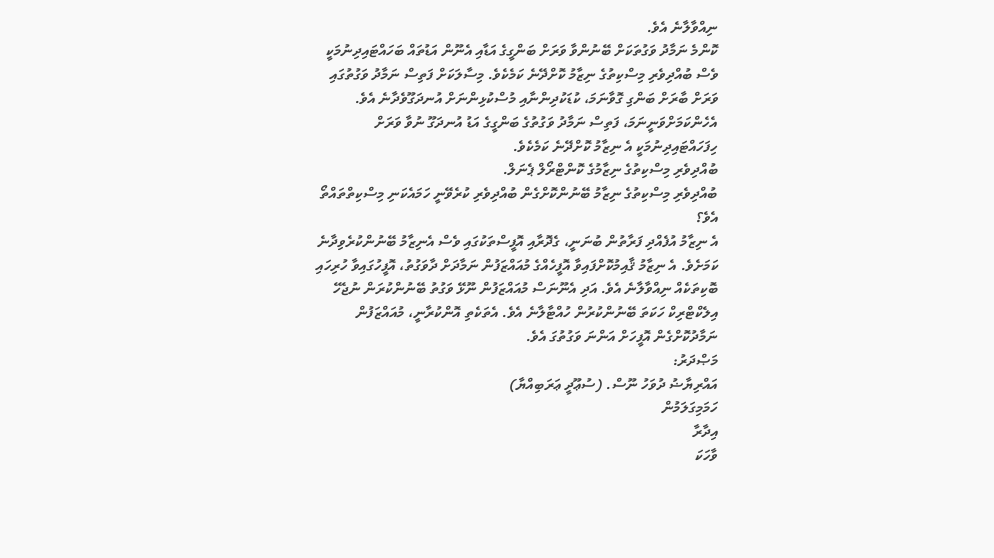ނިއްވާލާނެ އެވެ.
ކޮންމެ ނަމާދު ވަގުތަކަށް ބޭނުންވާ ވަރަށް ބަންގީގެ އަޑާއި އެނޫން އަޑުތައް ބަހައްޓައިދިނުމަކީ ވެސް ބުއްދިވެރި މިސްކިތުގެ ނިޒާމު ކޮށްދޭނެ ކަމެކެވެ. މިސާލަކަށް ފަތިސް ނަމާދު ވަގުތުގައި ވަރަށް ބާރަށް ބަންގި ގޮވާނަމަ، ކުޑަކުދިންނާއި މުސްކުޅިންނަށް އުނދަގޫވެދާނެ އެވެ. އެހެންކަމަށްވަނީނަމަ، ފަތިސް ނަމާދު ވަގުތުގެ ބަންގީގެ އަޑު އުނދަގޫ ނުވާ ވަރަށް ހިފަހައްޓައިދިނުމަކީ އެ ނިޒާމު ކޮށްދޭނެ ކަމެކެވެ.
ބުއްދިވެރި މިސްކިތުގެ ނިޒާމުގެ ކޮންޓްރޯލް ޕެނަލް.
ބުއްދިވެރި މިސްކިތުގެ ނިޒާމު ބޭނުންކޮށްގެން ބުއްދިވެރި ކުރެވޭނީ ހަމައެކަނި މިސްކިތްތައްތޯ އެވެ؟
އެ ނިޒާމު އުފެއްދި ފަރާތުން ބުނަނީ، ގެދޮރާއި އޮފީސްތަކުގައި ވެސް އެނިޒާމު ބޭނުންކުރެވިދާނެ ކަމަށެވެ. އެ ނިޒާމު ޤާއިމުކޮށްފައިވާ އޮފީހެއްގެ މުއައްޒަފުން ނަމާދަށް ދާވަގުތު، އޮފީހުގައިވާ ހުރިހައި ބޮކިތަކެއް ނިއްވާލާނެ އެވެ. އަދި އެނޫނަސް މުއައްޒަފުން ނޫޅޭ ވަގުތު ބޭނުންކުރަން ނުޖެހޭ އިލެކްޓްރިކް ހަކަތަ ބޭނުންކުރުން ހުއްޓާލާނެ އެވެ. އެތަކެތި އޮންކުރާނީ، މުއައްޒަފުން ނަމާދުކޮށްގެން އޮފީހަށް އަންނަ ވަގުތުގަ އެވެ.
މަޞްދަރު:
އައްރިޔާޟު ދުވަހު ނޫސް. (ސުޢޫދީ ޢަރަބިއްޔާ)
ހަމަމިގަލަމުން
އިދާރާ
ވާހަކަ